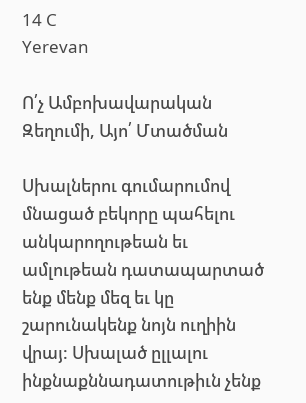14 C
Yerevan

Ո՛չ Ամբոխավարական Զեղումի, Այո՛ Մտածման

Սխալներու գումարումով մնացած բեկորը պահելու անկարողութեան եւ ամլութեան դատապարտած ենք մենք մեզ եւ կը շարունակենք նոյն ուղիին վրայ: Սխալած ըլլալու ինքնաքննադատութիւն չենք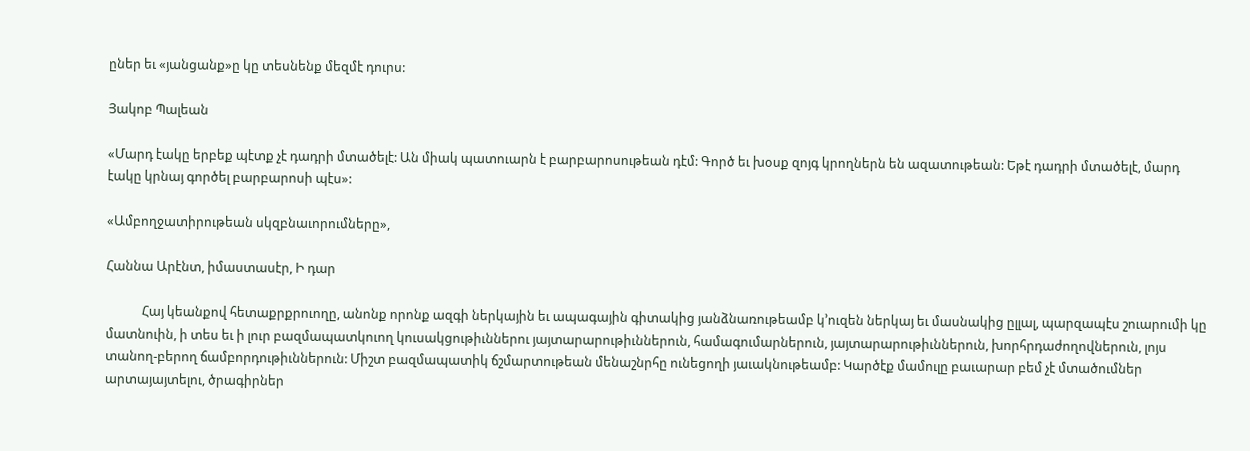ըներ եւ «յանցանք»ը կը տեսնենք մեզմէ դուրս:

Յակոբ Պալեան

«Մարդ էակը երբեք պէտք չէ դադրի մտածելէ: Ան միակ պատուարն է բարբարոսութեան դէմ: Գործ եւ խօսք զոյգ կրողներն են ազատութեան: Եթէ դադրի մտածելէ, մարդ էակը կրնայ գործել բարբարոսի պէս»:

«Ամբողջատիրութեան սկզբնաւորումները»,

Հաննա Արէնտ, իմաստասէր, Ի դար

            Հայ կեանքով հետաքրքրուողը, անոնք որոնք ազգի ներկային եւ ապագային գիտակից յանձնառութեամբ կ’ուզեն ներկայ եւ մասնակից ըլլալ, պարզապէս շուարումի կը մատնուին, ի տես եւ ի լուր բազմապատկուող կուսակցութիւններու յայտարարութիւններուն, համագումարներուն, յայտարարութիւններուն, խորհրդաժողովներուն, լոյս տանող-բերող ճամբորդութիւններուն: Միշտ բազմապատիկ ճշմարտութեան մենաշնրհը ունեցողի յաւակնութեամբ: Կարծէք մամուլը բաւարար բեմ չէ մտածումներ արտայայտելու, ծրագիրներ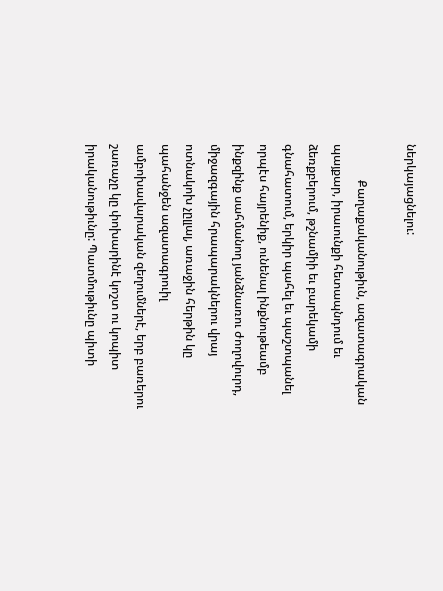ներկայացնելու:

            Քաղաքականութիւն, ազատագրական պայքար, իրաւունքի հետապնդում եւ ձեռքբերում, թշնամիի եւ բարեկամի գնահատում, երկիր պահել եւ պաշտպանել որպէս հայրենիք, ունենալ ինքնութեամբ ինքզինք սահմանող յանձնառու ժողովուրդ, միջազգային հրապարակներու վրայ ոտնակոխ չըլլալ, առաջին հերթին կը պահանջեն ազատագրուիլ ամբոխավարական զեղումներէ, երբ բառերու շառաչը կը փոխարինէ կոշտ ու կոպիտ իրականութիւնը: Պատմութիւնը պիտի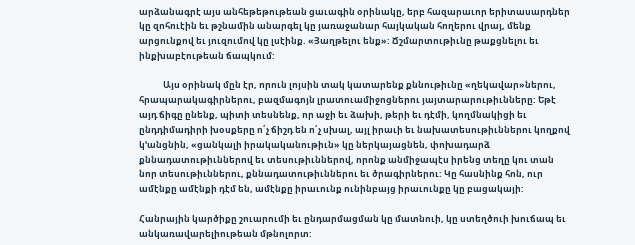արձանագրէ այս անհեթեթութեան ցաւագին օրինակը, երբ հազարաւոր երիտասարդներ կը զոհուէին եւ թշնամին անարգել կը յառաջանար հայկական հողերու վրայ, մենք արցունքով եւ յուզումով կը լսէինք. «Յաղթելու ենք»: Ճշմարտութիւնը թաքցնելու եւ ինքխաբէութեան ճապկում:

            Այս օրինակ մըն էր, որուն լոյսին տակ կատարենք քննութիւնը «ղեկավար»ներու, հրապարակագիրներու, բազմագոյն լրատուամիջոցներու յայտարարութիւնները: Եթէ այդ ճիգը ընենք, պիտի տեսնենք, որ աջի եւ ձախի, թերի եւ դէմի, կողմնակիցի եւ ընդդիմադիրի խօսքերը ո՛չ ճիշդ են ո՛չ սխալ, այլ իրաւի եւ նախատեսութիւններու կողքով կ’անցնին, «ցանկալի իրակականութիւն» կը ներկայացնեն, փոխադարձ քննադատութիւններով եւ տեսութիւններով, որոնք անմիջապէս իրենց տեղը կու տան նոր տեսութիւններու, քննադատութիւններու եւ ծրագիրներու: Կը հասնինք հոն, ուր ամէնքը ամէնքի դէմ են, ամէնքը իրաւունք ունինբայց իրաւունքը կը բացակայի:

Հանրային կարծիքը շուարումի եւ ընդարմացման կը մատնուի, կը ստեղծուի խուճապ եւ անկառավարելիութեան մթնոլորտ: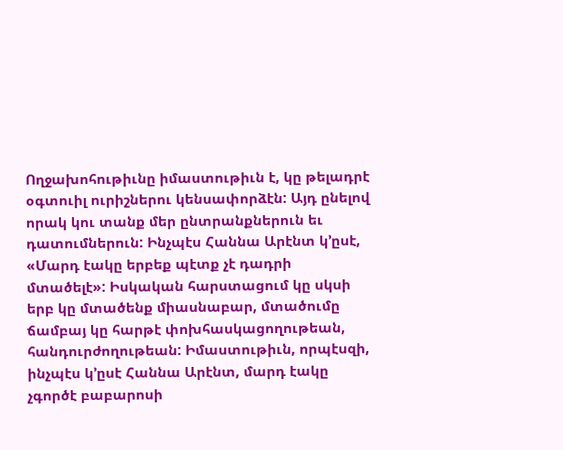Ողջախոհութիւնը իմաստութիւն է, կը թելադրէ օգտուիլ ուրիշներու կենսափորձէն: Այդ ընելով որակ կու տանք մեր ընտրանքներուն եւ դատումներուն: Ինչպէս Հաննա Արէնտ կ’ըսէ, «Մարդ էակը երբեք պէտք չէ դադրի մտածելէ»: Իսկական հարստացում կը սկսի երբ կը մտածենք միասնաբար, մտածումը ճամբայ կը հարթէ փոխհասկացողութեան, հանդուրժողութեան: Իմաստութիւն, որպէսզի, ինչպէս կ’ըսէ Հաննա Արէնտ, մարդ էակը չգործէ բաբարոսի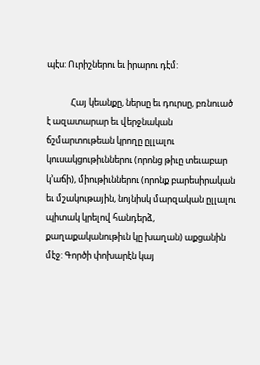պէս: Ուրիշներու եւ իրարու դէմ:

            Հայ կեանքը, ներսը եւ դուրսը, բռնուած է ազատարար եւ վերջնական ճշմարտութեան կրողը ըլլալու կուսակցութիւններու (որոնց թիւը տեւաբար կ’աճի), միութիւններու (որոնք բարեսիրական եւ մշակութային, նոյնիսկ մարզական ըլլալու պիտակ կրելով հանդերձ, քաղաքականութիւն կը խաղան) աքցանին մէջ: Գործի փոխարէն կայ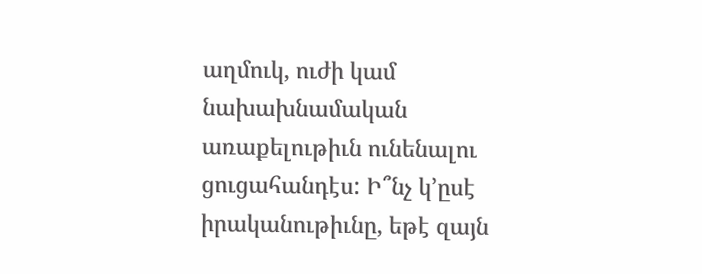աղմուկ, ուժի կամ նախախնամական առաքելութիւն ունենալու ցուցահանդէս: Ի՞նչ կ’ըսէ իրականութիւնը, եթէ զայն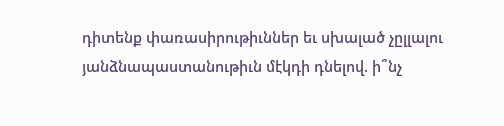դիտենք փառասիրութիւններ եւ սխալած չըլլալու յանձնապաստանութիւն մէկդի դնելով. ի՞նչ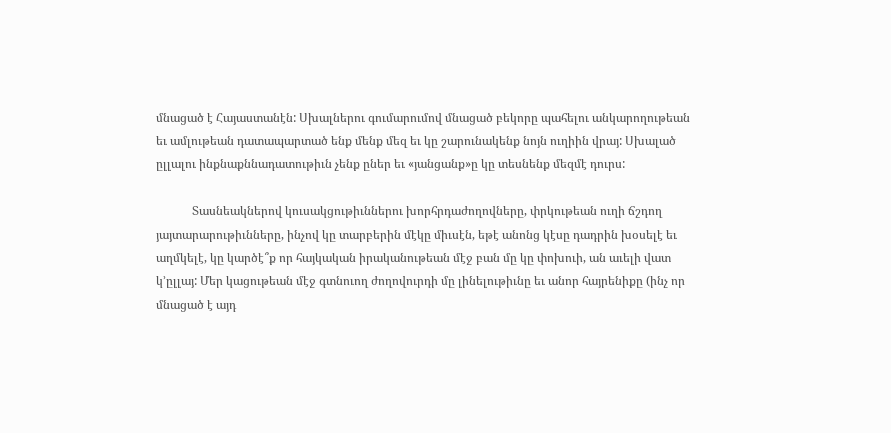մնացած է Հայաստանէն: Սխալներու գումարումով մնացած բեկորը պահելու անկարողութեան եւ ամլութեան դատապարտած ենք մենք մեզ եւ կը շարունակենք նոյն ուղիին վրայ: Սխալած ըլլալու ինքնաքննադատութիւն չենք ըներ եւ «յանցանք»ը կը տեսնենք մեզմէ դուրս:

            Տասնեակներով կուսակցութիւններու խորհրդաժողովները, փրկութեան ուղի ճշդող յայտարարութիւնները, ինչով կը տարբերին մէկը միւսէն, եթէ անոնց կէսը դադրին խօսելէ եւ աղմկելէ, կը կարծէ՞ք որ հայկական իրականութեան մէջ բան մը կը փոխուի, ան աւելի վատ կ’ըլլայ: Մեր կացութեան մէջ գտնուող ժողովուրդի մը լինելութիւնը եւ անոր հայրենիքը (ինչ որ մնացած է այդ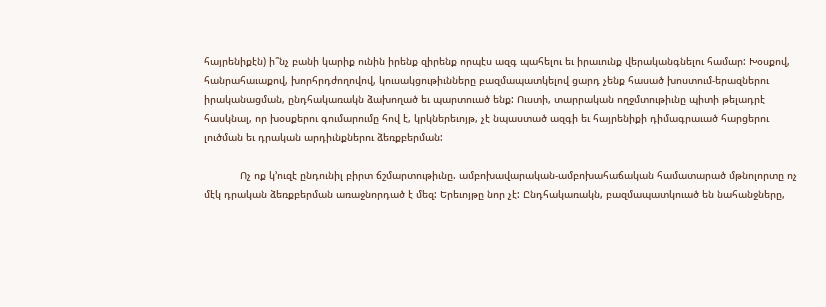հայրենիքէն) ի՞նչ բանի կարիք ունին իրենք զիրենք որպէս ազգ պահելու եւ իրաւունք վերականգնելու համար: Խօսքով, հանրահաւաքով, խորհրդժողովով, կուսակցութիւնները բազմապատկելով ցարդ չենք հասած խոստում-երազներու իրականացման, ընդհակառակն ձախողած եւ պարտուած ենք: Ուստի, տարրական ողջմտութիւնը պիտի թելադրէ հասկնալ, որ խօսքերու գումարումը հով է, կրկներեւոյթ, չէ նպաստած ազգի եւ հայրենիքի դիմագրաւած հարցերու լուծման եւ դրական արդիւնքներու ձեռքբերման:

            Ոչ ոք կ’ուզէ ընդունիլ բիրտ ճշմարտութիւնը. ամբոխավարական-ամբոխահաճական համատարած մթնոլորտը ոչ մէկ դրական ձեռքբերման առաջնորդած է մեզ: Երեւոյթը նոր չէ: Ընդհակառակն, բազմապատկուած են նահանջները,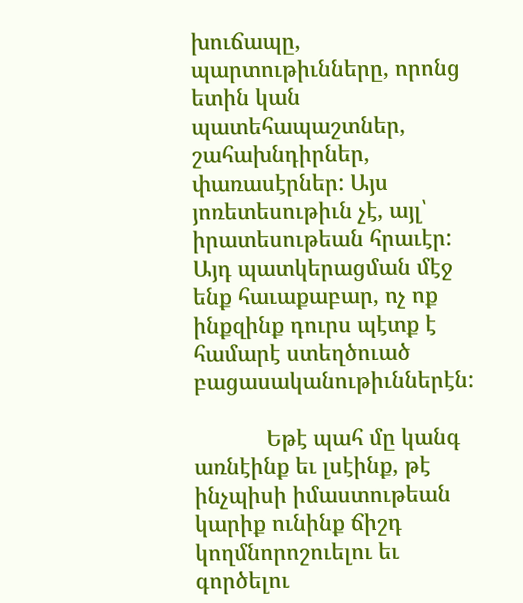խուճապը, պարտութիւնները, որոնց ետին կան պատեհապաշտներ, շահախնդիրներ, փառասէրներ: Այս յոռետեսութիւն չէ, այլ՝ իրատեսութեան հրաւէր: Այդ պատկերացման մէջ ենք հաւաքաբար, ոչ ոք ինքզինք դուրս պէտք է համարէ ստեղծուած բացասականութիւններէն:

            Եթէ պահ մը կանգ առնէինք եւ լսէինք, թէ ինչպիսի իմաստութեան կարիք ունինք ճիշդ կողմնորոշուելու եւ գործելու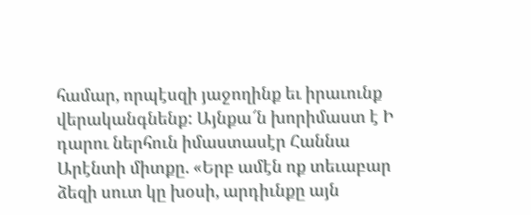համար, որպէսզի յաջողինք եւ իրաւունք վերականգնենք: Այնքա՜ն խորիմաստ է Ի դարու ներհուն իմաստասէր Հաննա Արէնտի միտքը. «Երբ ամէն ոք տեւաբար ձեզի սուտ կը խօսի, արդիւնքը այն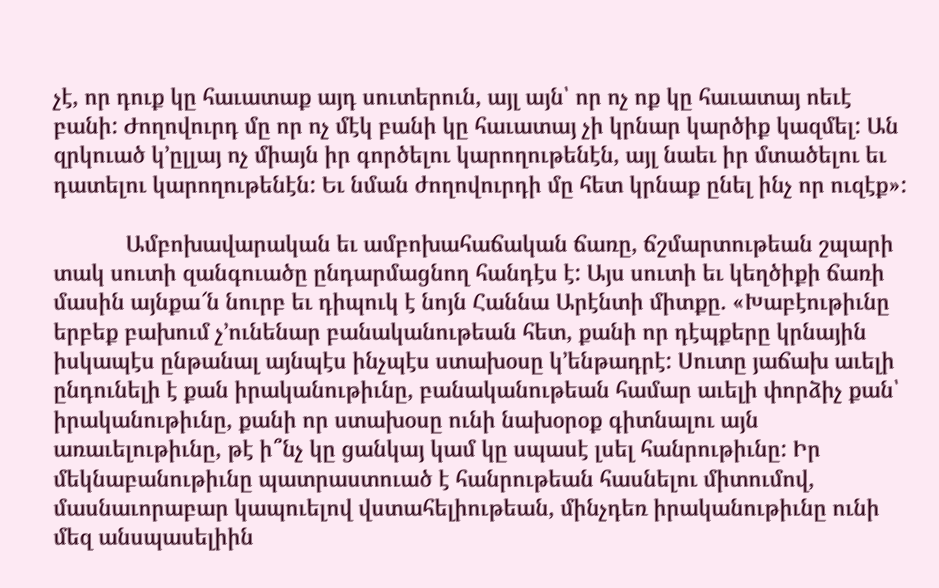չէ, որ դուք կը հաւատաք այդ սուտերուն, այլ այն՝ որ ոչ ոք կը հաւատայ ոեւէ բանի: Ժողովուրդ մը որ ոչ մէկ բանի կը հաւատայ չի կրնար կարծիք կազմել: Ան զրկուած կ’ըլլայ ոչ միայն իր գործելու կարողութենէն, այլ նաեւ իր մտածելու եւ դատելու կարողութենէն: Եւ նման ժողովուրդի մը հետ կրնաք ընել ինչ որ ուզէք»:

            Ամբոխավարական եւ ամբոխահաճական ճառը, ճշմարտութեան շպարի տակ սուտի զանգուածը ընդարմացնող հանդէս է: Այս սուտի եւ կեղծիքի ճառի մասին այնքա՜ն նուրբ եւ դիպուկ է նոյն Հաննա Արէնտի միտքը. «Խաբէութիւնը երբեք բախում չ’ունենար բանականութեան հետ, քանի որ դէպքերը կրնային իսկապէս ընթանալ այնպէս ինչպէս ստախօսը կ’ենթադրէ: Սուտը յաճախ աւելի ընդունելի է քան իրականութիւնը, բանականութեան համար աւելի փորձիչ քան՝ իրականութիւնը, քանի որ ստախօսը ունի նախօրօք գիտնալու այն առաւելութիւնը, թէ ի՞նչ կը ցանկայ կամ կը սպասէ լսել հանրութիւնը: Իր մեկնաբանութիւնը պատրաստուած է հանրութեան հասնելու միտումով, մասնաւորաբար կապուելով վստահելիութեան, մինչդեռ իրականութիւնը ունի մեզ անսպասելիին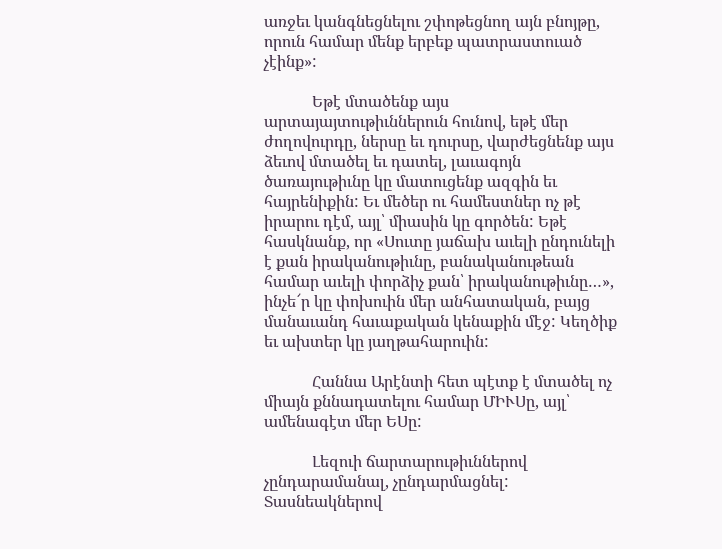առջեւ կանգնեցնելու շփոթեցնող այն բնոյթը, որուն համար մենք երբեք պատրաստուած չէինք»:

            Եթէ մտածենք այս արտայայտութիւններուն հունով, եթէ մեր ժողովուրդը, ներսը եւ դուրսը, վարժեցնենք այս ձեւով մտածել եւ դատել, լաւագոյն ծառայութիւնը կը մատուցենք ազգին եւ հայրենիքին: Եւ մեծեր ու համեստներ ոչ թէ իրարու դէմ, այլ՝ միասին կը գործեն: Եթէ հասկնանք, որ «Սուտը յաճախ աւելի ընդունելի է քան իրականութիւնը, բանականութեան համար աւելի փորձիչ քան՝ իրականութիւնը…», ինչե՜ր կը փոխուին մեր անհատական, բայց մանաւանդ հաւաքական կենաքին մէջ: Կեղծիք եւ ախտեր կը յաղթահարուին:

            Հաննա Արէնտի հետ պէտք է մտածել ոչ միայն քննադատելու համար ՄԻՒՍը, այլ՝ ամենագէտ մեր ԵՍը:

            Լեզուի ճարտարութիւններով չընդարամանալ, չընդարմացնել: Տասնեակներով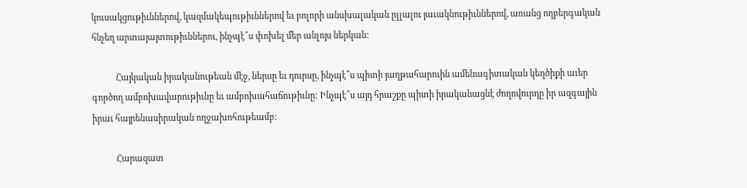կուսակցութիւններով, կազմակեպութիւններով եւ բոլորի անսխալական ըլլալու յաւակնութիւններով, առանց ողբերգական հնչեղ արտայայտութիւններու, ինչպէ՞ս փոխել մեր անլոյս ներկան:

            Հայկական իրականութեան մէջ, ներսը եւ դուրսը, ինչպէ՞ս պիտի յաղթահարուին ամենագիտական կեղծիքի աւեր գործող ամբոխավարութիւնը եւ ամբոխահաճութիւնը: Ինչպէ՞ս այդ հրաշքը պիտի իրականացնէ ժողովուրդը իր ազգային իրաւ հայրենասիրական ողջախոհութեամբ:

            Հարազատ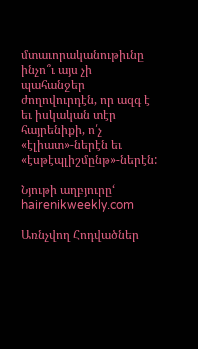մտաւորականութիւնը ինչո՞ւ այս չի պահանջեր ժողովուրդէն, որ ազգ է եւ իսկական տէր հայրենիքի, ո՛չ «էլիատ»-ներէն եւ «էսթէպլիշմընթ»-ներէն:

Նյութի աղբյուրը‘ hairenikweekly.com

Առնչվող Հոդվածներ